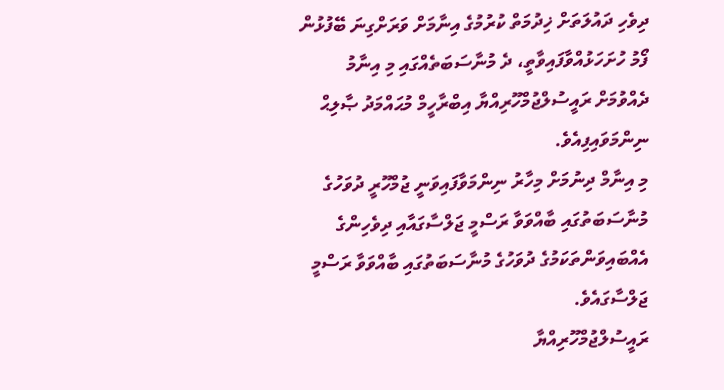ދިވެހި ދައުލަތަށް ޚިދުމަތް ކުރުމުގެ އިނާމަށް ވަރަށްގިނަ ބޭފުޅުން ފޯމު ހުށަހަޅުއްވާފައިވާތީ، ދެ މުނާސަބަތެއްގައި މި އިނާމު ދެއްވުމަށް ރައީސުލްޖުމްހޫރިއްޔާ އިބްރާހީމް މުޙައްމަދު ޞާލިޙް ނިންމަވައިފިއެވެ.
މި އިނާމް ދިނުމަށް މިހާރު ނިންމަވާފައިވަނީ ޖުމްހޫރީ ދުވަހުގެ މުނާސަބަތުގައި ބާއްވަވާ ރަސްމީ ޖަލްސާގައާއި ދިވެހިންގެ އެއްބައިވަންތަކަމުގެ ދުވަހުގެ މުނާސަބަތުގައި ބާއްވަވާ ރަސްމީ ޖަލްސާގައެވެ.
ރައީސުލްޖުމްހޫރިއްޔާ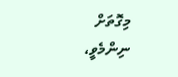މިގޮތަށް ނިންމެވީ،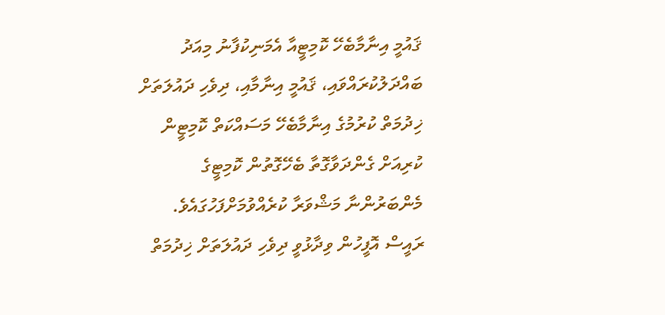ޤައުމީ އިނާމާބެހޭ ކޮމިޓީއާ އެމަނިކުފާނު މިއަދު ބައްދަލުކުރައްވައި، ޤައުމީ އިނާމާއި، ދިވެހި ދައުލަތަށް ޚިދުމަތް ކުރުމުގެ އިނާމާބެހޭ މަސައްކަތް ކޮމިޓީން ކުރިއަށް ގެންދަވާގޮތާ ބެހޭގޮތުން ކޮމިޓީގެ މެންބަރުންނާ މަޝްވަރާ ކުރެއްވުމަށްފަހުގައެވެ.
ރައީސް އޮފީހުން ވިދާޅުވީ ދިވެހި ދައުލަތަށް ޚިދުމަތް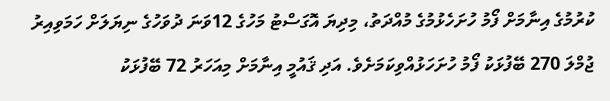ކުރުމުގެ އިނާމަށް ފޯމު ހުށަހެޅުމުގެ މުއްދަތު، މިދިޔަ އޮގަސްޓު މަހުގެ 12ވަނަ ދުވަހުގެ ނިޔަލަށް ހަމަވިއިރު ޖުމްލަ 270 ބޭފުޅަކު ފޯމު ހުށަހަޅުއްވިކަމަށެވެ. އަދި ޤައުމީ އިނާމަށް މިއަހަރު 72 ބޭފުޅަކު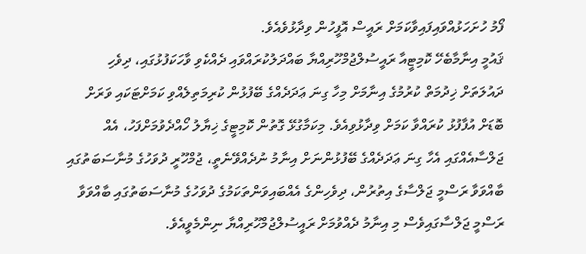ފޯމު ހުށަހަޅުއްވައިފައިވާކަމަށް ރައީސް އޮފީހުން ވިދާޅުވެއެވެ.
ޤައުމީ އިނާމާބެހޭ ކޮމިޓީއާ ރައީސުލްޖުމްހޫރިއްޔާ ބައްދަލުކުރައްވައި ދެއްކެވި ވާހަކަފުޅުގައި، ދިވެހި ދައުލަތަށް ޚިދުމަތް ކުރުމުގެ އިނާމަށް މިހާ ގިނަ ޢަދަދެއްގެ ބޭފުޅުން ކުރިމަތިލެއްވި ކަމަށްޓަކައި ވަރަށް ބޮޑަށް އުފާފުޅު ކުރައްވާ ކަމަށް ވިދާޅުވިއެވެ. މިކަމާގުޅޭ ގޮތުން ކޮމިޓީގެ ޚިޔާލު ހޯއްދެވުމަށްފަހު، އެއް ޖަލްސާއެއްގައި އެހާ ގިނަ ޢަދަދެއްގެ ބޭފުޅުންނަށް އިނާމު ނުދެއްވޭނެތީ، ޖުމްހޫރީ ދުވަހުގެ މުނާސަބަތުގައި ބާއްވަވާ ރަސްމީ ޖަލްސާގެ އިތުރުން، ދިވެހިންގެ އެއްބައިވަންތަކަމުގެ ދުވަހުގެ މުނާސަބަތުގައި ބާއްވަވާ ރަސްމީ ޖަލްސާގައިވެސް މި އިނާމު ދެއްވުމަށް ރައީސުލްޖުމްހޫރިއްޔާ ނިންމެވީއެވެ.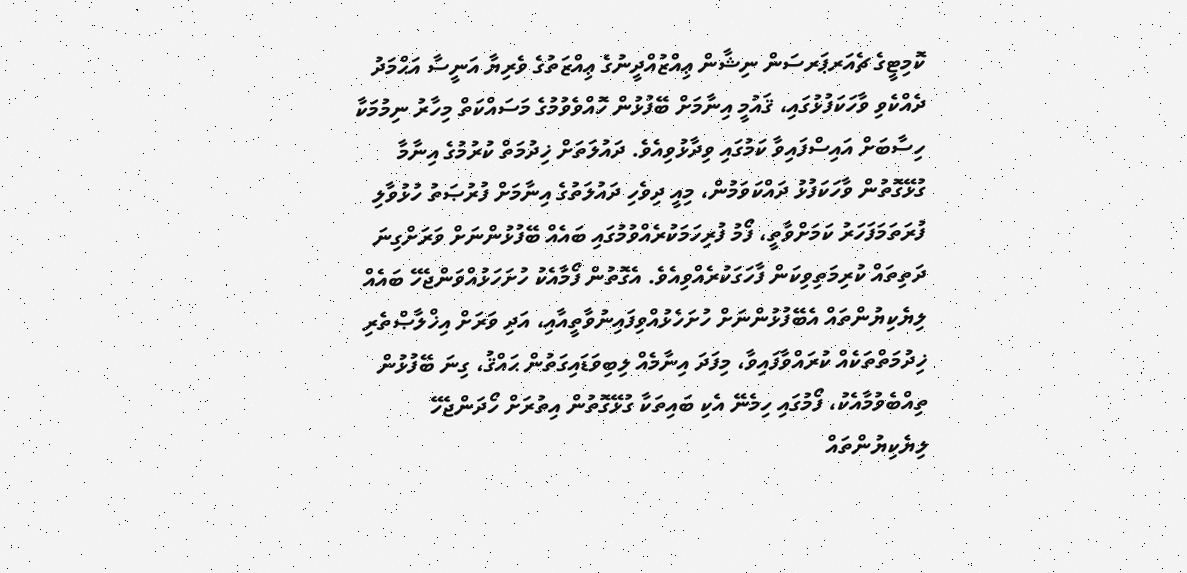ކޮމިޓީގެ ޗެއަރޕަރސަން ނިޝާން ޢިއްޒުއްދީނުގެ ޢިއްޒަތުގެ ވެރިޔާ އަނީސާ އަޙްމަދު ދެއްކެވި ވާހަކަފުޅުގައި، ޤައުމީ އިނާމަށް ބޭފުޅުން ހޮއްވެވުމުގެ މަސައްކަތް މިހާރު ނިމުމަކާ ހިސާބަށް އައިސްފައިވާ ކަމުގައި ވިދާޅުވިއެވެ. ދައުލަތަށް ޚިދުމަތް ކުރުމުގެ އިނާމާ ގުޅޭގޮތުން ވާހަކަފުޅު ދައްކަވަމުން، މިއީ ދިވެހި ދައުލަތުގެ އިނާމަށް ފުރުޞަތު ހުޅުވާލި ފުރަތަމަފަހަރު ކަމަށްވާތީ، ފޯމު ފުރިހަމަކުރެއްވުމުގައި ބައެއް ބޭފުޅުންނަށް ވަރަށްގިނަ ދަތިތައް ކުރިމަތިވިކަން ފާހަގަކުރެއްވިއެވެ. އެގޮތުން ފޯމާއެކު ހުށަހަޅުއްވަންޖެހޭ ބައެއް ލިޔެކިޔުންތައް އެބޭފުޅުންނަށް ހުށަހެޅުއްވިފައިނުވާތީއާއި، އަދި ވަރަށް އިޚްލާޞްތެރި ޚިދުމަތްތަކެއް ކުރައްވާފައިވާ، މިފަދަ އިނާމެއް ލިބިވަޑައިގަތުން ޙައްޤު، ގިނަ ބޭފުޅުން ތިއްބެވުމާއެކު، ފޯމުގައި ހިމެނޭ އެކި ބައިތަކާ ގުޅޭގޮތުން އިތުރަށް ހޯދަންޖެހޭ ލިޔެކިޔުންތައް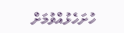ހުށަހެޅުއްވުމަށް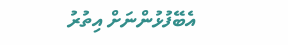އެބޭފުޅުންނަށް އިތުރު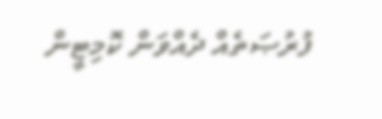ފުރުޞަތެއް ދެއްވަން ކޮމިޓީން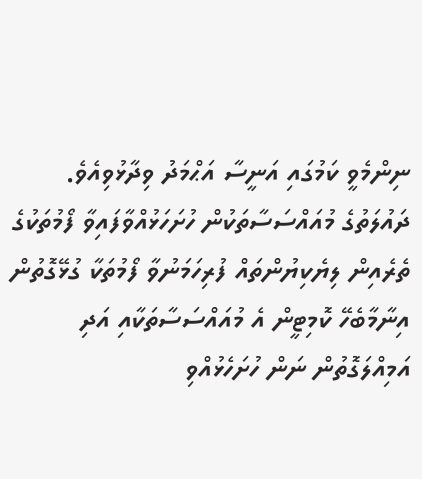ނިންމެވީ ކަމުގައި އަނީސާ އަޙްމަދު ވިދާޅުވިއެވެ.
ދައުލަތުގެ މުއައްސަސާތަކުން ހުށަހަޅުއްވާފައިވާ ފޯމުތަކުގެ ތެރެއިން ލިޔެކިޔުންތައް ފުރިހަމަނުވާ ފޯމުތަކާ ގުޅޭގޮތުން އިނާމާބެހޭ ކޮމިޓީން އެ މުއައްސަސާތަކާއި އަދި އަމިއްލަގޮތުން ނަން ހުށަހެޅުއްވި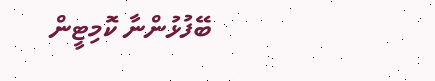ބޭފުޅުންނާ ކޮމިޓީން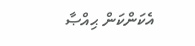އެކަންކަން ޙިއްޞާ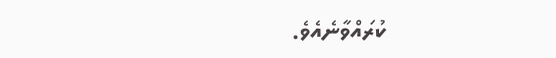ކުރައްވާނެއެވެ.